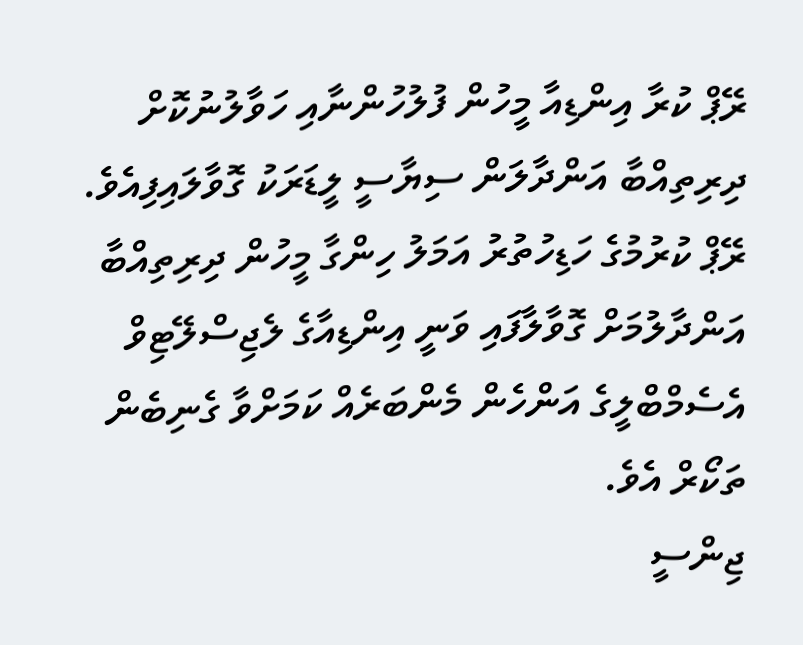ރޭޕް ކުރާ އިންޑިއާ މީހުން ފުލުހުންނާއި ހަވާލުނުކޮށް ދިރިތިއްބާ އަންދާލަން ސިޔާސީ ލީޑަރަކު ގޮވާލައިފިއެވެ.
ރޭޕް ކުރުމުގެ ހަޑިހުތުރު އަމަލު ހިންގާ މީހުން ދިރިތިއްބާ އަންދާލުމަށް ގޮވާލާފައި ވަނީ އިންޑިއާގެ ލެޖިސްލޭޓިވް އެސެމްބްލީގެ އަންހެން މެންބަރެއް ކަމަށްވާ ގެނިބެން ތަކޯރް އެވެ.
ޖިންސީ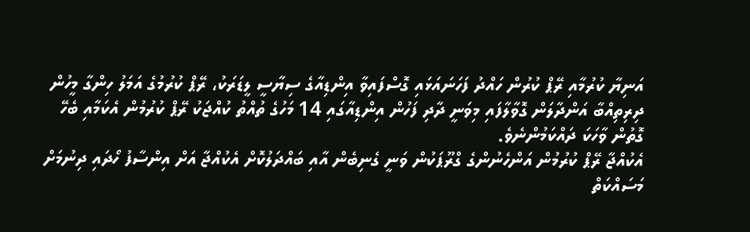އަނިޔާ ކުރުމާއި ރޭޕް ކުރުން ހައްދު ފަހަނައަޅައި ގޮސްފައިވާ އިންޑިއާގެ ސިޔާސީ ލީޑަރަކު، ރޭޕް ކުރުމުގެ އަމަލު ހިންގާ މީހުން ދިރިތިއްބާ އަންދާލަން ގޮވާލާފައި މިވަނީ ދާދި ފަހުން އިންޑިއާގައި 14 މަހުގެ ތުއްތު ކުއްޖަކު ރޭޕް ކުރުމުން އެކަމާއި ބެހޭ ގޮތުން ވާހަކަ ދައްކަމުންނެވެ.
އެކުއްޖާ ރޭޕް ކުރުމުން އަންހެނުންގެ ގްރޫޕަކުން ވަނީ ގެނިބެން އާއި ބައްދަލުކޮށް އެކުއްޖާ އަށް އިންސާފު ހޯދައި ދިނުމަށް މަސައްކަތް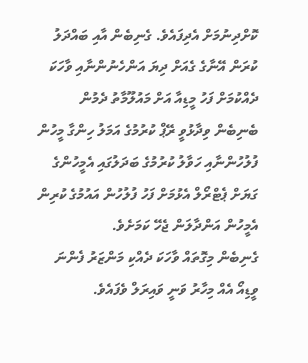ކޮށްދިނުމަށް އެދިފައެވެ. ގެނިބެން އާއި ބައްދަލު ކުރަން އޭނާގެ ގެއަށް ދިޔަ އަންހެނުންނާއި ވާހަކަ ދެއްކުމަށް ފަހު މީޑިއާ އަށް މައުލޫމާތު ދެމުން ބެނިބެން ވިދާޅުވީ ރޭޕް ކުރުމުގެ އަމަލު ހިންގާ މީހުން ފުލުހުންނާއި ހަވާލު ކުރުމުގެ ބަދަލުގައި އެމީހުންގެ ގަޔަށް ޕެޓްރޯލް އެޅުމަށް ފަހު ފުލުހުން އައުމުގެ ކުރިން އެމީހުން އަންދާލަން ޖެހޭ ކަމަށެވެ.
ގެނިބެން މިގޮތައް ވާހަކަ ދެއްކި މަންޒަރު ފެންނަ ވީޑިއޯ އެއް މިހާރު ވަނީ ވައިރަލް ވެފައެވެ.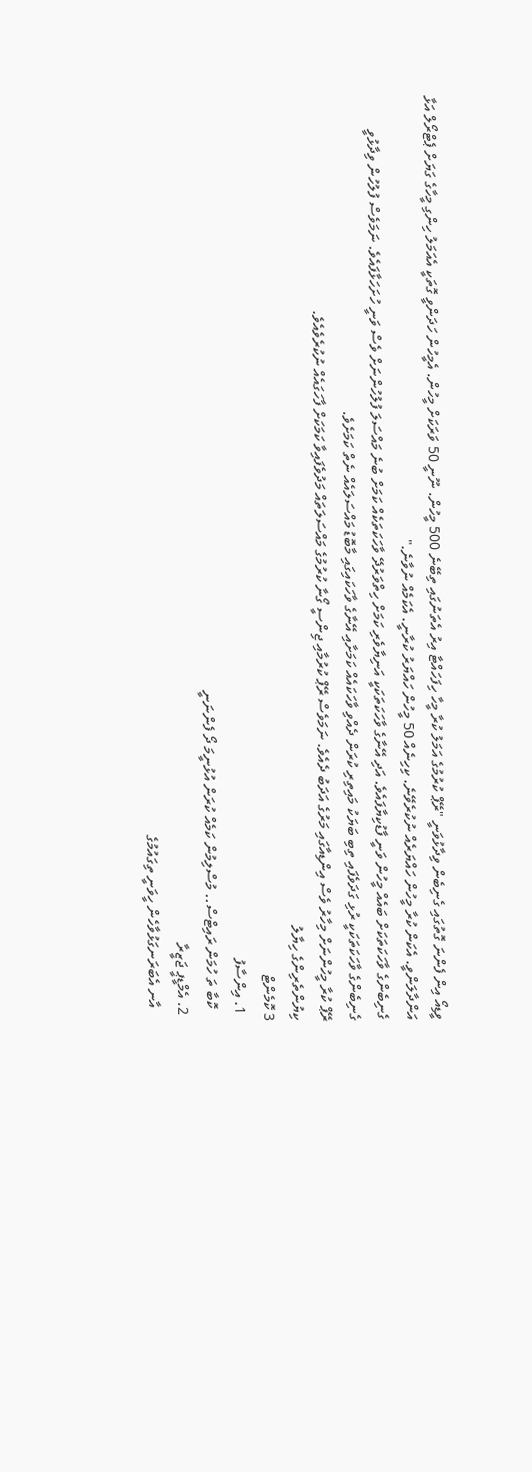ވީޑިއޯ އިން ފެންނަ ގޮތުގައި ގެނިބެން ވިދާޅުވަނީ "ރޭޕް ކުރުމުގެ އަމަލު ކުރާ މީހާ ހިފަހައްޓާ އިރު އެތަނުގައި ތިބޭނެ 500 މީހުން. ނޫނީ 50 ވަރަކަށް މީހުން. އެމީހުން ހަދަންވީ ގޮތަކީ އެއަމަލު ހިންގި މީހާގެ ގަޔަށް ޕެޓްރޯލް އަޅާ އަންދާލަންވީ. އެކަން ކުރާ މީހުން ހައްޔަރެއް ނުކުރެވޭނެ. ކިހިނެއް 50 މީހުން ހައްޔަރު ކުރާނީ. އެކަމެއް ނުވާނެ."
ގެނިބެންގެ ވާހަކަތަކަށް ބައެއް މީހުން ވަނީ ފާޑުކިޔާފައެވެ. އަދި އޭނާގެ ވާހަކަތަކަކީ އަނިޔާވެރި ކަމަށް ހިތްވަރުދޭ ވާހަކަތަކެއް ކަމަށް ބުނެ މައްސަލަ ފުލުހުންނަށް ވެސް ވަނީ ހުށަހަޅާފައެވެ. ނަމަވެސް ފުލުހުން ވިދާޅުވީ ގެނިބެންގެ ވާހަކަތަކަކީ ރުޅި ގަދަވެފައި ތިބި ބަޔަކު މައިތިރި ކުރަން ދެއްވި ވާހަކައެއް ކަމަށާއި އޭނާގެ ވާހަކައިގައި މާބޮޑު މައްސަލައެއް ނެތް ކަމަށެވެ.
ރޭޕް ކުރާ މީހުންނަށް މިހާރު ވެސް އިންޑިއާގައި މަރުގެ އަދަބު ދެއެވެ. ނަމަވެސް ރޭޕް ކުރުމާއި ޖިންސީ ގޯނާ ކުރުމުގެ މައްސަލަތައް މަދުވެފައިވާ ކަމަކަށް ފާހަގައެއް ނުކުރެވެއެވެ.
ކިޔުންތެރިންގެ ހިޔާލު
3 ކޮމެންޓް
  1. އިންސާފު
    ކޮބާ ތަ ހުމަން ރައިޓްސް.. މުސްލިމުން ކަމެއް ކުރަން އުޅުނީމަ ދޯ ފެންނަނީ
  2. އެމްޑީޕީ ޖަޒީރާ
    އާނ އެބަރަނގަޅުވާހެން ހީވަނީ ތިގައުމުގެ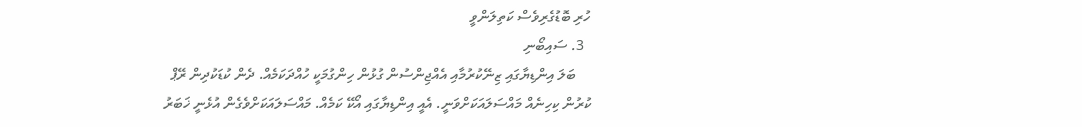ހުރި ބޮޑުގެރިވެސް ކަތިލަންވީ
  3. ސައިބޯނި
    ބަލަ އިންޑިޔާގައި ޒިނޭކުރުމާއި އެއްޖިންސުން ގުޅުން ހިންގުމަކީ ހުއްދަކަމެއް. ދެން ކުޑަކުދިން ރޭޕް ކުރުން ކިހިނެއް މައްސަލައަކަށްވަނީ. އެއީ އިންޑިޔާގައި އޯކޭ ކަމެއް. މައްސަލައަކަށްވެގެން އުޅެނީ ޚަބަރު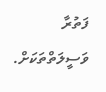ފަތުރާ ވަސީލަތްތަކަށް.